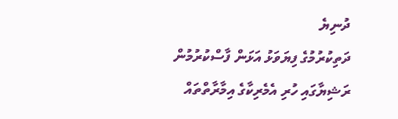ދުނިޔެ
ދަތިކުރުމުގެ ފިޔަވަޅު އަޅަން ފާސްކުރުމުން ރަޝިޔާގައި ހުރި އެމެރިކާގެ އިމާރާތްތައް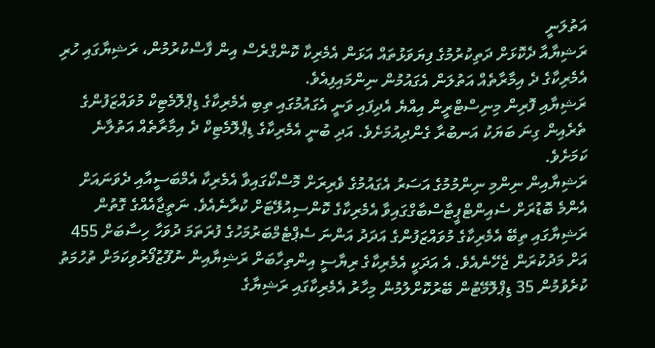އަތުލަނީ
ރަޝިޔާއާ ދެކޮޅަށް ދަތިކުރުމުގެ ފިޔަވަޅުތައް އަޅަން އެމެރިކާ ކޮންގްރެސް އިން ފާސްކުރުމުން، ރަޝިޔާގައި ހުރި އެމެރިކާގެ ދެ އިމާރާތެއް އަތުލަން އެގައުމުން ނިންމައިފިއެވެ.
ރަޝިޔާއި ފޮރިން މިނިސްޓްރީން އިއްޔެ އެދިފައި ވަނީ އެގައުމުގައި ތިބި އެމެރިކާގެ ޑިޕްލޮމެޓިކް މުވައްޒަފުންގެ ތެރެއިން ގިނަ ބަޔަކު އަނބުރާ ގެންދިއުމަށެވެ. އަދި ބުނީ އެމެރިކާގެ ޑިޕްލޮމެޓިކް ދެ އިމާރާތެއް އަތުލާނެ ކަމަށެވެ.
ރަޝިޔާއިން ނިންމި ނިންމުމުގެ އަސަރު އެގައުމުގެ ވެރިރަށް މޮސްކޯގައިވާ އެމެރިކާ އެމްބަސީއާއި ދެވަނައަށް އެންމެ ބޮޑުރަށް ސެއިންޓްޕީޓާސްބާގްގައިވާ އެމެރިކާގެ ކޮންސިއުލޭޓަށް ކުރާނެއެވެ. ނަތީޖާއެއްގެ ގޮތުން ރަޝިޔާގައި ތިބޭ އެމެރިކާގެ މުވައްޒަފުންގެ އަދަދު އަންނަ ސެޕްޓެމްބަރުމަހުގެ ފުރަތަމަ ދުވަހާ ހިސާބަށް 455 އަށް މަދުކުރަން ޖެހޭނެއެވެ. އެ އަދަކީ އެމެރިކާގެ ރިޔާސީ އިންތިހާބަށް ރަޝިޔާއިން ނުފޫޒުފޯރުވިކަމަށް ތުހުމަތު ކުރެވުމުން 35 ޑިޕްލޮމޭޓުން ބޭރުކޮށްލުމުން މިހާރު އެމެރިކާގައި ރަޝިޔާގެ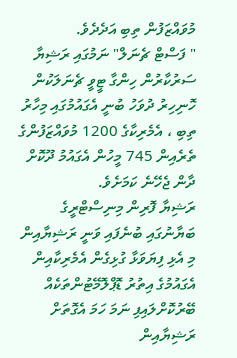މުވައްޒަފުން ތިބި އަދެދެވެ.
" ފަސްޓް ޗެނަލް" ނަމުގައި ރަޝިޔާ ސަރުކާރުން ހިންގާ ޓީވީ ޗެނަލަކުން ހޮނިހިރު ދުވަހު ބުނީ އެގައުމުގައި މިހާރު ތިބި ، އެމެރިކާގެ 1200 މުވައްޒަފުންގެ ތެރެއިން 745 މީހުން އެގައުމު ދޫކޮށް ދާން ޖެހޭނެ ކަމަށެވެ.
ރަޝިޔާ ފޮރިން މިނިސްޓްރީގެ ބަޔާނުގައި ބުނެފައި ވަނީ ރަޝިޔާއިން މި އެޅި ފިޔަވަޅާ ގުޅިގެން އެމެރިކާއިން އެގައުމުގެ އިތުރު ޑޮޕްލޮމޭޓުންތަކެއް ބޭރުކޮށްލައިފި ނަމަ ހަމަ އެގޮތަށް ރަޝިޔާއިން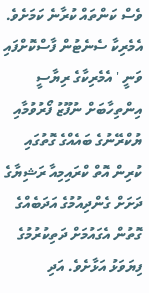ވެސް ކަންތައް ކުރާނެ ކަމަށެވެ.
އެމެރިކާ ސެނެޓުން ފާސްކޮށްފައި ވަނީ ' އެމެރިކާގެ ރިޔާސީ އިންތިހާބަށް ނުފޫޒު ފޯރުވުމާއި ޔުކްރޭނުގެ ބައެއްގެ ގޮތުގައި ކުރިން އޮތް ކްރައިމިއާ ރަޝިޔާގެ ދަށަށް ގެންދިއުމުގެ އަދަބެއްގެ ގޮތުން އެގައުމަށް ދަތިކުރުމުގެ ފިޔަވަޅު އަޅާށެވެ. އަދި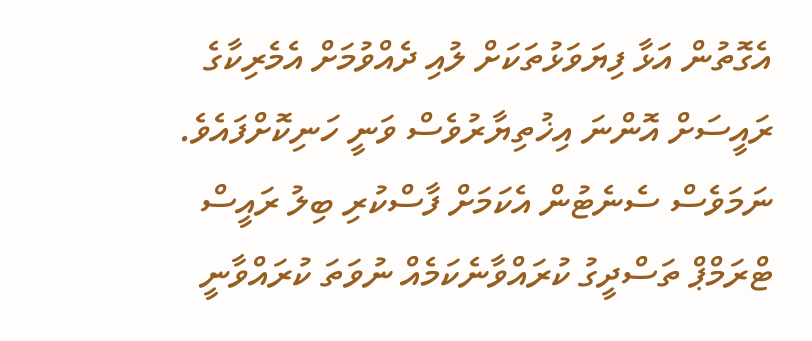އެގޮތުން އަޅާ ފިޔަވަޅުތަކަށް ލުއި ދެއްވުމަށް އެމެރިކާގެ ރައީސަށް އޮންނަ އިޚުތިޔާރުވެސް ވަނީ ހަނިކޮށްފައެވެ.
ނަމަވެސް ސެނެޓުން އެކަމަށް ފާސްކުރި ބިލު ރައީސް ޓްރަމްޕް ތަސްދީގު ކުރައްވާނެކަމެއް ނުވަތަ ކުރައްވާނީ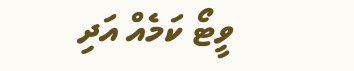ވީޓޯ ކަމެއް އަދި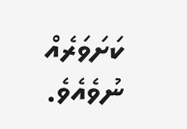ކަށަވަރެއް ނުވެއެވެ.